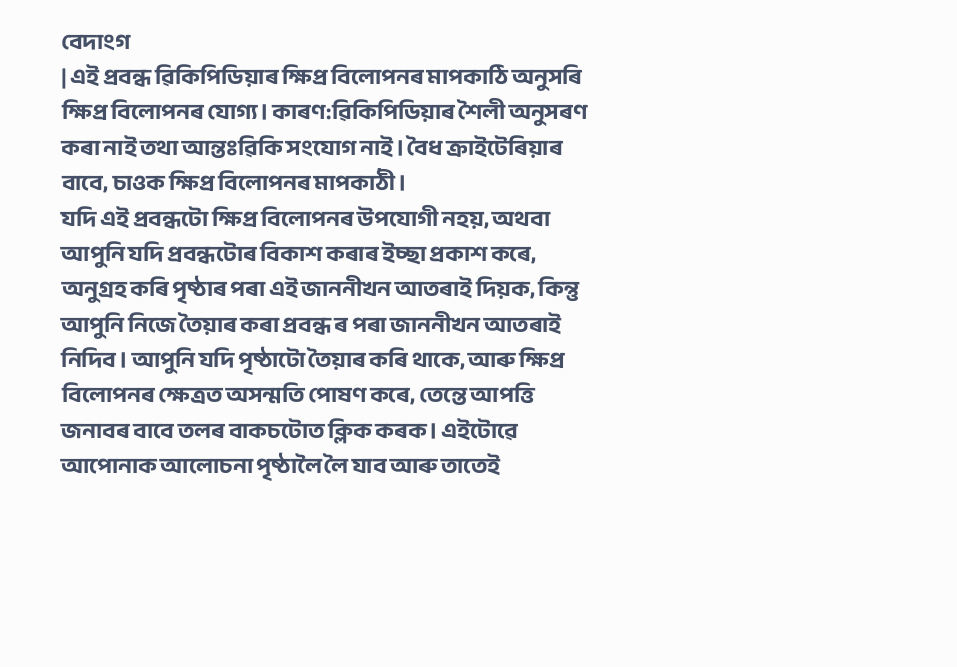বেদাংগ
| এই প্ৰবন্ধ ৱিকিপিডিয়াৰ ক্ষিপ্ৰ বিলোপনৰ মাপকাঠি অনুসৰি ক্ষিপ্ৰ বিলোপনৰ যোগ্য। কাৰণ:ৱিকিপিডিয়াৰ শৈলী অনুসৰণ কৰা নাই তথা আন্তঃৱিকি সংযোগ নাই। বৈধ ক্ৰাইটেৰিয়াৰ বাবে, চাওক ক্ষিপ্ৰ বিলোপনৰ মাপকাঠী।
যদি এই প্ৰবন্ধটো ক্ষিপ্ৰ বিলোপনৰ উপযোগী নহয়, অথবা আপুনি যদি প্ৰবন্ধটোৰ বিকাশ কৰাৰ ইচ্ছা প্ৰকাশ কৰে, অনুগ্ৰহ কৰি পৃষ্ঠাৰ পৰা এই জাননীখন আতৰাই দিয়ক, কিন্তু আপুনি নিজে তৈয়াৰ কৰা প্ৰবন্ধ ৰ পৰা জাননীখন আতৰাই নিদিব। আপুনি যদি পৃষ্ঠাটো তৈয়াৰ কৰি থাকে, আৰু ক্ষিপ্ৰ বিলোপনৰ ক্ষেত্ৰত অসন্মতি পোষণ কৰে, তেন্তে আপত্তি জনাবৰ বাবে তলৰ বাকচটোত ক্লিক কৰক। এইটোৱে আপোনাক আলোচনা পৃষ্ঠালৈ লৈ যাব আৰু তাতেই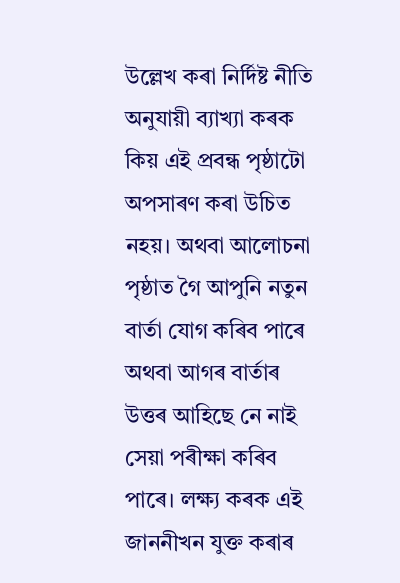উল্লেখ কৰা নিৰ্দিষ্ট নীতি অনুযায়ী ব্যাখ্যা কৰক কিয় এই প্ৰবন্ধ পৃষ্ঠাটো অপসাৰণ কৰা উচিত নহয়। অথবা আলোচনা পৃষ্ঠাত গৈ আপুনি নতুন বাৰ্তা যোগ কৰিব পাৰে অথবা আগৰ বাৰ্তাৰ উত্তৰ আহিছে নে নাই সেয়া পৰীক্ষা কৰিব পাৰে। লক্ষ্য কৰক এই জাননীখন যুক্ত কৰাৰ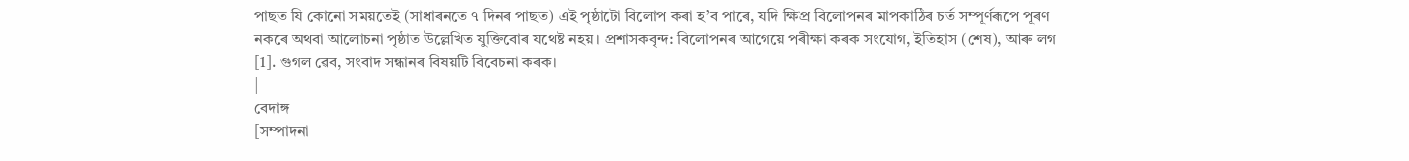পাছত যি কোনো সময়তেই (সাধাৰনতে ৭ দিনৰ পাছত) এই পৃষ্ঠাটো বিলোপ কৰা হ’ব পাৰে, যদি ক্ষিপ্ৰ বিলোপনৰ মাপকাঠিৰ চৰ্ত সম্পূৰ্ণৰূপে পূৰণ নকৰে অথবা আলোচনা পৃষ্ঠাত উল্লেখিত যুক্তিবোৰ যথেষ্ট নহয়। প্ৰশাসকবৃন্দ: বিলোপনৰ আগেয়ে পৰীক্ষা কৰক সংযোগ, ইতিহাস (শেষ), আৰু লগ [1]. গুগল ৱেব, সংবাদ সন্ধানৰ বিষয়টি বিবেচনা কৰক।
|
বেদাঙ্গ
[সম্পাদনা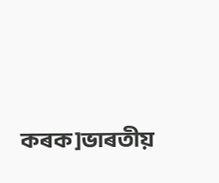কৰক]ভাৰতীয়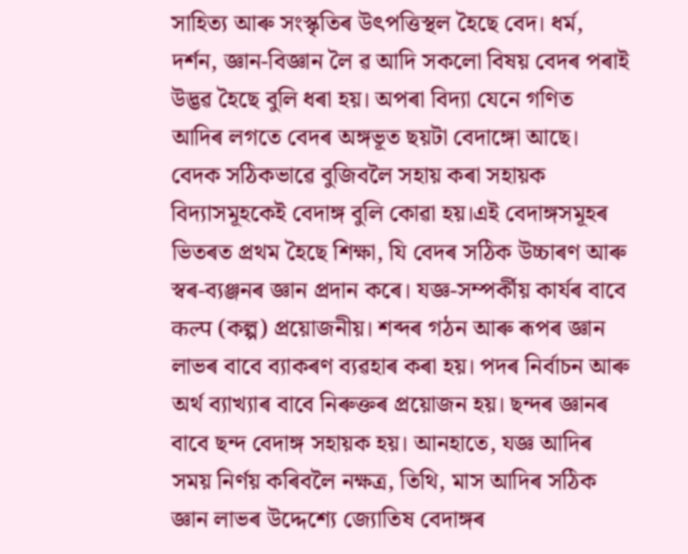সাহিত্য আৰু সংস্কৃতিৰ উৎপত্তিস্থল হৈছে বেদ। ধৰ্ম, দর্শন, জ্ঞান-বিজ্ঞান লৈ ৱ আদি সকলো বিষয় বেদৰ পৰাই উদ্ভৱ হৈছে বুলি ধৰা হয়। অপৰা বিদ্যা যেনে গণিত আদিৰ লগতে বেদৰ অঙ্গভূত ছয়টা বেদাঙ্গো আছে। বেদক সঠিকভাৱে বুজিবলৈ সহায় কৰা সহায়ক বিদ্যাসমূহকেই বেদাঙ্গ বুলি কোৱা হয়।এই বেদাঙ্গসমূহৰ ভিতৰত প্ৰথম হৈছে শিক্ষা, যি বেদৰ সঠিক উচ্চাৰণ আৰু স্বৰ-ব্যঞ্জনৰ জ্ঞান প্ৰদান কৰে। যজ্ঞ-সম্পৰ্কীয় কাৰ্যৰ বাবে कल्प (কল্প) প্ৰয়োজনীয়। শব্দৰ গঠন আৰু ৰূপৰ জ্ঞান লাভৰ বাবে ব্যাকৰণ ব্যৱহাৰ কৰা হয়। পদৰ নিৰ্বাচন আৰু অৰ্থ ব্যাখ্যাৰ বাবে নিৰুক্তৰ প্ৰয়োজন হয়। ছন্দৰ জ্ঞানৰ বাবে ছন্দ বেদাঙ্গ সহায়ক হয়। আনহাতে, যজ্ঞ আদিৰ সময় নিৰ্ণয় কৰিবলৈ নক্ষত্ৰ, তিথি, মাস আদিৰ সঠিক জ্ঞান লাভৰ উদ্দেশ্যে জ্যোতিষ বেদাঙ্গৰ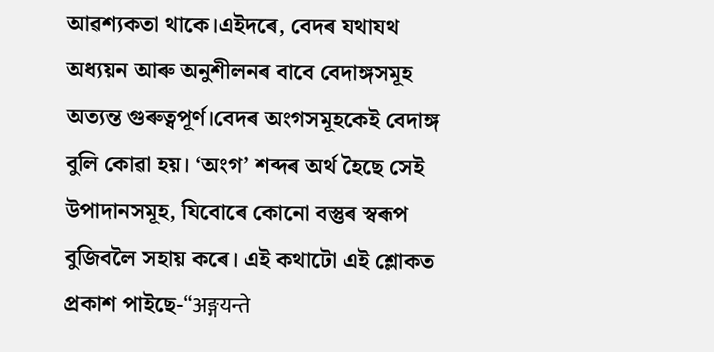আৱশ্যকতা থাকে।এইদৰে, বেদৰ যথাযথ অধ্যয়ন আৰু অনুশীলনৰ বাবে বেদাঙ্গসমূহ অত্যন্ত গুৰুত্বপূৰ্ণ।বেদৰ অংগসমূহকেই বেদাঙ্গ বুলি কোৱা হয়। ‘অংগ’ শব্দৰ অৰ্থ হৈছে সেই উপাদানসমূহ, যিবোৰে কোনো বস্তুৰ স্বৰূপ বুজিবলৈ সহায় কৰে। এই কথাটো এই শ্লোকত প্ৰকাশ পাইছে-“अङ्गयन्ते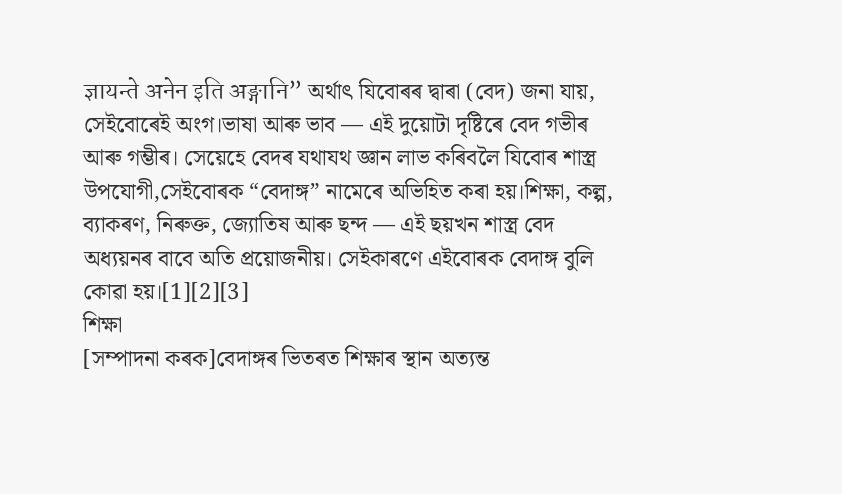ज्ञायन्ते अनेन इति अङ्गानि” অৰ্থাৎ যিবোৰৰ দ্বাৰা (বেদ) জনা যায়, সেইবোৰেই অংগ।ভাষা আৰু ভাব — এই দুয়োটা দৃষ্টিৰে বেদ গভীৰ আৰু গম্ভীৰ। সেয়েহে বেদৰ যথাযথ জ্ঞান লাভ কৰিবলৈ যিবোৰ শাস্ত্ৰ উপযোগী,সেইবোৰক “বেদাঙ্গ” নামেৰে অভিহিত কৰা হয়।শিক্ষা, কল্প, ব্যাকৰণ, নিৰুক্ত, জ্যোতিষ আৰু ছন্দ — এই ছয়খন শাস্ত্ৰ বেদ অধ্যয়নৰ বাবে অতি প্ৰয়োজনীয়। সেইকাৰণে এইবোৰক বেদাঙ্গ বুলি কোৱা হয়।[1][2][3]
শিক্ষা
[সম্পাদনা কৰক]বেদাঙ্গৰ ভিতৰত শিক্ষাৰ স্থান অত্যন্ত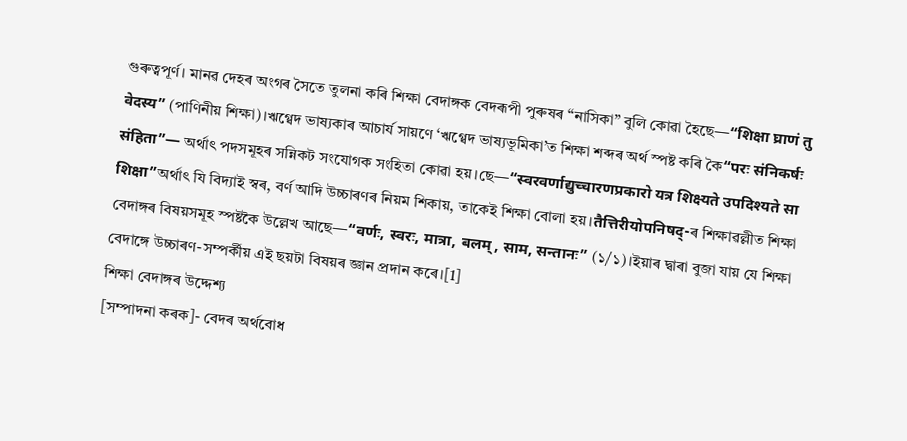গুৰুত্বপূৰ্ণ। মানৱ দেহৰ অংগৰ সৈতে তুলনা কৰি শিক্ষা বেদাঙ্গক বেদৰূপী পুৰুষৰ “নাসিকা” বুলি কোৱা হৈছে—“शिक्षा घ्राणं तु वेदस्य” (পাণিনীয় শিক্ষা)।ঋগ্বেদ ভাষ্যকাৰ আচার্য সায়ণে ‘ঋগ্বেদ ভাষ্যভূমিকা’ত শিক্ষা শব্দৰ অৰ্থ স্পষ্ট কৰি কৈ“परः संनिकर्षः संहिता”— অর্থাৎ পদসমূহৰ সন্নিকট সংযোগক সংহিতা কোৱা হয়।ছে—“स्वरवर्णाद्युच्चारणप्रकारो यत्र शिक्ष्यते उपदिश्यते सा शिक्षा”অৰ্থাৎ যি বিদ্যাই স্বৰ, বৰ্ণ আদি উচ্চাৰণৰ নিয়ম শিকায়, তাকেই শিক্ষা বোলা হয়।तैत्तिरीयोपनिषद्-ৰ শিক্ষাৱল্লীত শিক্ষা বেদাঙ্গৰ বিষয়সমূহ স্পষ্টকৈ উল্লেখ আছে—“वर्णः, स्वरः, मात्रा, बलम्, साम, सन्तानः” (১/১)।ইয়াৰ দ্বাৰা বুজা যায় যে শিক্ষা বেদাঙ্গে উচ্চাৰণ-সম্পৰ্কীয় এই ছয়টা বিষয়ৰ জ্ঞান প্ৰদান কৰে।[1]
শিক্ষা বেদাঙ্গৰ উদ্দেশ্য
[সম্পাদনা কৰক]- বেদৰ অৰ্থবোধ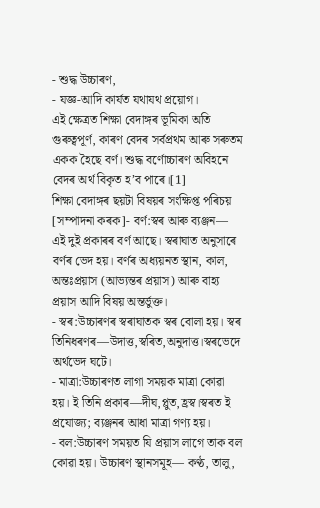- শুদ্ধ উচ্চাৰণ,
- যজ্ঞ-আদি কাৰ্যত যথাযথ প্ৰয়োগ।
এই ক্ষেত্ৰত শিক্ষা বেদাঙ্গৰ ভূমিকা অতি গুৰুত্বপূৰ্ণ, কাৰণ বেদৰ সৰ্বপ্ৰথম আৰু সৰুতম একক হৈছে বৰ্ণ। শুদ্ধ বৰ্ণোচ্চাৰণ অবিহনে বেদৰ অৰ্থ বিকৃত হ’ব পাৰে।[1]
শিক্ষা বেদাঙ্গৰ ছয়টা বিষয়ৰ সংক্ষিপ্ত পৰিচয়
[সম্পাদনা কৰক]- বৰ্ণ:স্বৰ আৰু ব্যঞ্জন— এই দুই প্ৰকাৰৰ বৰ্ণ আছে। স্বৰাঘাত অনুসাৰে বৰ্ণৰ ভেদ হয়। বৰ্ণৰ অধ্যয়নত স্থান, কাল, অন্তঃপ্ৰয়াস (আভ্যন্তৰ প্ৰয়াস) আৰু বাহ্য প্ৰয়াস আদি বিষয় অন্তৰ্ভুক্ত।
- স্বৰ:উচ্চাৰণৰ স্বৰাঘাতক স্বৰ বোলা হয়। স্বৰ তিনিধৰণৰ—উদাত্ত,স্বৰিত,অনুদাত্ত।স্বৰভেদে অৰ্থভেদ ঘটে।
- মাত্রা:উচ্চাৰণত লাগা সময়ক মাত্রা কোৱা হয়। ই তিনি প্ৰকাৰ—দীঘ,প্লুত,হ্ৰস্ব।স্বৰত ই প্ৰযোজ্য; ব্যঞ্জনৰ আধা মাত্রা গণ্য হয়।
- বল:উচ্চাৰণ সময়ত যি প্ৰয়াস লাগে তাক বল কোৱা হয়। উচ্চাৰণ স্থানসমূহ— কণ্ঠ, তালু,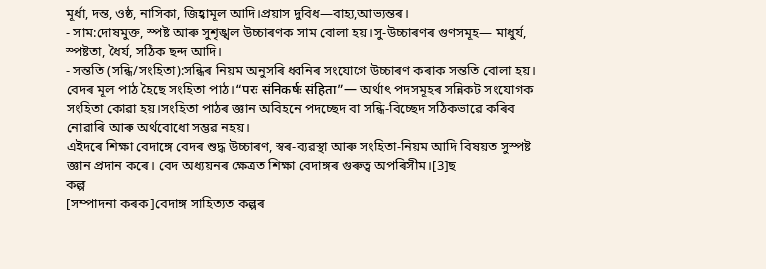মূৰ্ধা, দন্ত, ওষ্ঠ, নাসিকা, জিহ্বামূল আদি।প্ৰয়াস দুবিধ—বাহ্য,আভ্যন্তৰ।
- সাম:দোষমুক্ত, স্পষ্ট আৰু সুশৃঙ্খল উচ্চাৰণক সাম বোলা হয়।সু-উচ্চাৰণৰ গুণসমূহ— মাধুৰ্য, স্পষ্টতা, ধৈৰ্য, সঠিক ছন্দ আদি।
- সন্ততি (সন্ধি/সংহিতা):সন্ধিৰ নিয়ম অনুসৰি ধ্বনিৰ সংযোগে উচ্চাৰণ কৰাক সন্ততি বোলা হয়। বেদৰ মূল পাঠ হৈছে সংহিতা পাঠ।“परः संनिकर्षः संहिता”— অর্থাৎ পদসমূহৰ সন্নিকট সংযোগক সংহিতা কোৱা হয়।সংহিতা পাঠৰ জ্ঞান অবিহনে পদচ্ছেদ বা সন্ধি-বিচ্ছেদ সঠিকভাৱে কৰিব নোৱাৰি আৰু অৰ্থবোধো সম্ভৱ নহয়।
এইদৰে শিক্ষা বেদাঙ্গে বেদৰ শুদ্ধ উচ্চাৰণ, স্বৰ-ব্যৱস্থা আৰু সংহিতা-নিয়ম আদি বিষয়ত সুস্পষ্ট জ্ঞান প্ৰদান কৰে। বেদ অধ্যয়নৰ ক্ষেত্ৰত শিক্ষা বেদাঙ্গৰ গুৰুত্ব অপৰিসীম।[3]ছ
কল্প
[সম্পাদনা কৰক]বেদাঙ্গ সাহিত্যত কল্পৰ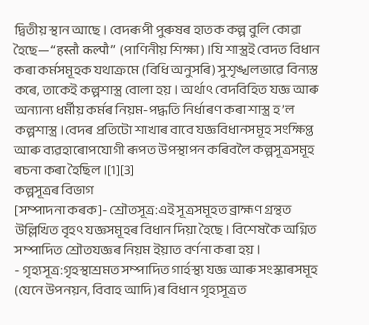দ্বিতীয় স্থান আছে। বেদৰূপী পুৰুষৰ হাতক কল্প বুলি কোৱা হৈছে—“हस्तौ कल्पौ” (পাণিনীয় শিক্ষা)।যি শাস্ত্ৰই বেদত বিধান কৰা কৰ্মসমূহক যথাক্ৰমে (বিধি অনুসৰি) সুশৃঙ্খলভাৱে বিন্যস্ত কৰে, তাকেই কল্পশাস্ত্ৰ বোলা হয়। অৰ্থাৎ বেদবিহিত যজ্ঞ আৰু অন্যান্য ধৰ্মীয় কৰ্মৰ নিয়ম-পদ্ধতি নিৰ্ধাৰণ কৰা শাস্ত্ৰ হ’ল কল্পশাস্ত্ৰ।বেদৰ প্ৰতিটো শাখাৰ বাবে যজ্ঞবিধানসমূহ সংক্ষিপ্ত আৰু ব্যৱহাৰোপযোগী ৰূপত উপস্থাপন কৰিবলৈ কল্পসূত্ৰসমূহ ৰচনা কৰা হৈছিল।[1][3]
কল্পসূত্ৰৰ বিভাগ
[সম্পাদনা কৰক]- শ্ৰৌতসূত্ৰ:এই সূত্ৰসমূহত ব্ৰাহ্মণ গ্ৰন্থত উল্লিখিত বৃহৎ যজ্ঞসমূহৰ বিধান দিয়া হৈছে। বিশেষকৈ অগ্নিত সম্পাদিত শ্ৰৌতযজ্ঞৰ নিয়ম ইয়াত বৰ্ণনা কৰা হয়।
- গৃহ্যসূত্ৰ:গৃহস্থাশ্ৰমত সম্পাদিত গাৰ্হস্থ্য যজ্ঞ আৰু সংস্কাৰসমূহ (যেনে উপনয়ন, বিবাহ আদি)ৰ বিধান গৃহ্যসূত্ৰত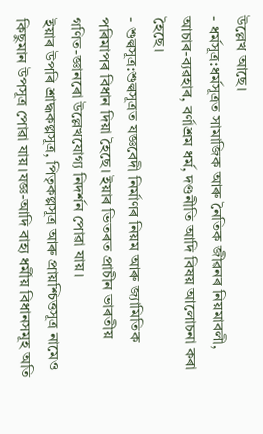উল্লেখ আছে।
- ধৰ্মসূত্ৰ:ধৰ্মসূত্ৰত সামাজিক আৰু নৈতিক জীৱনৰ নিয়মাবলী, আচাৰ-ব্যৱহাৰ, বৰ্ণাশ্ৰম ধৰ্ম, দণ্ডনীতি আদি বিষয় আলোচনা কৰা হৈছে।
- শুল্বসূত্ৰ:শুল্বসূত্ৰত যজ্ঞবেদী নিৰ্মাণৰ নিয়ম আৰু জ্যামিতিক পৰিমাপৰ বিধান দিয়া হৈছে। ইয়াৰ ভিতৰত প্ৰাচীন ভাৰতীয় গণিত-জ্ঞানৰো উল্লেখযোগ্য নিদৰ্শন পোৱা যায়।
ইয়াৰ উপৰি শ্ৰাদ্ধকল্পসূত্ৰ, পিতৃকল্পসূত্ৰ আৰু প্ৰায়শ্চিত্তসূত্ৰ নামেও কিছুমান উপসূত্ৰ পোৱা যায়।যজ্ঞ-আদি বাহ্য ধৰ্মীয় বিধানসমূহ অতি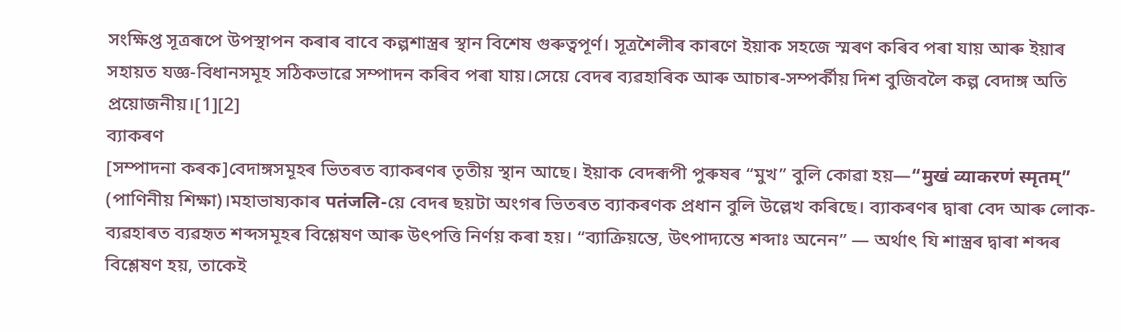সংক্ষিপ্ত সূত্ৰৰূপে উপস্থাপন কৰাৰ বাবে কল্পশাস্ত্ৰৰ স্থান বিশেষ গুৰুত্বপূৰ্ণ। সূত্ৰশৈলীৰ কাৰণে ইয়াক সহজে স্মৰণ কৰিব পৰা যায় আৰু ইয়াৰ সহায়ত যজ্ঞ-বিধানসমূহ সঠিকভাৱে সম্পাদন কৰিব পৰা যায়।সেয়ে বেদৰ ব্যৱহাৰিক আৰু আচাৰ-সম্পৰ্কীয় দিশ বুজিবলৈ কল্প বেদাঙ্গ অতি প্ৰয়োজনীয়।[1][2]
ব্যাকৰণ
[সম্পাদনা কৰক]বেদাঙ্গসমূহৰ ভিতৰত ব্যাকৰণৰ তৃতীয় স্থান আছে। ইয়াক বেদৰূপী পুৰুষৰ “মুখ” বুলি কোৱা হয়—“मुखं व्याकरणं स्मृतम्” (পাণিনীয় শিক্ষা)।মহাভাষ্যকাৰ पतंजलि-য়ে বেদৰ ছয়টা অংগৰ ভিতৰত ব্যাকৰণক প্ৰধান বুলি উল্লেখ কৰিছে। ব্যাকৰণৰ দ্বাৰা বেদ আৰু লোক-ব্যৱহাৰত ব্যৱহৃত শব্দসমূহৰ বিশ্লেষণ আৰু উৎপত্তি নিৰ্ণয় কৰা হয়। “ব্যাক্ৰিয়ন্তে, উৎপাদ্যন্তে শব্দাঃ অনেন” — অৰ্থাৎ যি শাস্ত্ৰৰ দ্বাৰা শব্দৰ বিশ্লেষণ হয়, তাকেই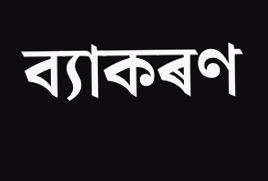ব্যাকৰণ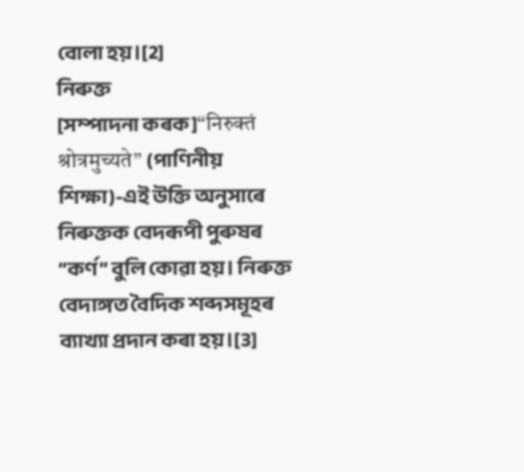বোলা হয়।[2]
নিৰুক্ত
[সম্পাদনা কৰক]“निरुक्तं श्रोत्रमुच्यते” (পাণিনীয় শিক্ষা)-এই উক্তি অনুসাৰে নিৰুক্তক বেদৰূপী পুৰুষৰ “কৰ্ণ” বুলি কোৱা হয়। নিৰুক্ত বেদাঙ্গত বৈদিক শব্দসমূহৰ ব্যাখ্যা প্ৰদান কৰা হয়।[3]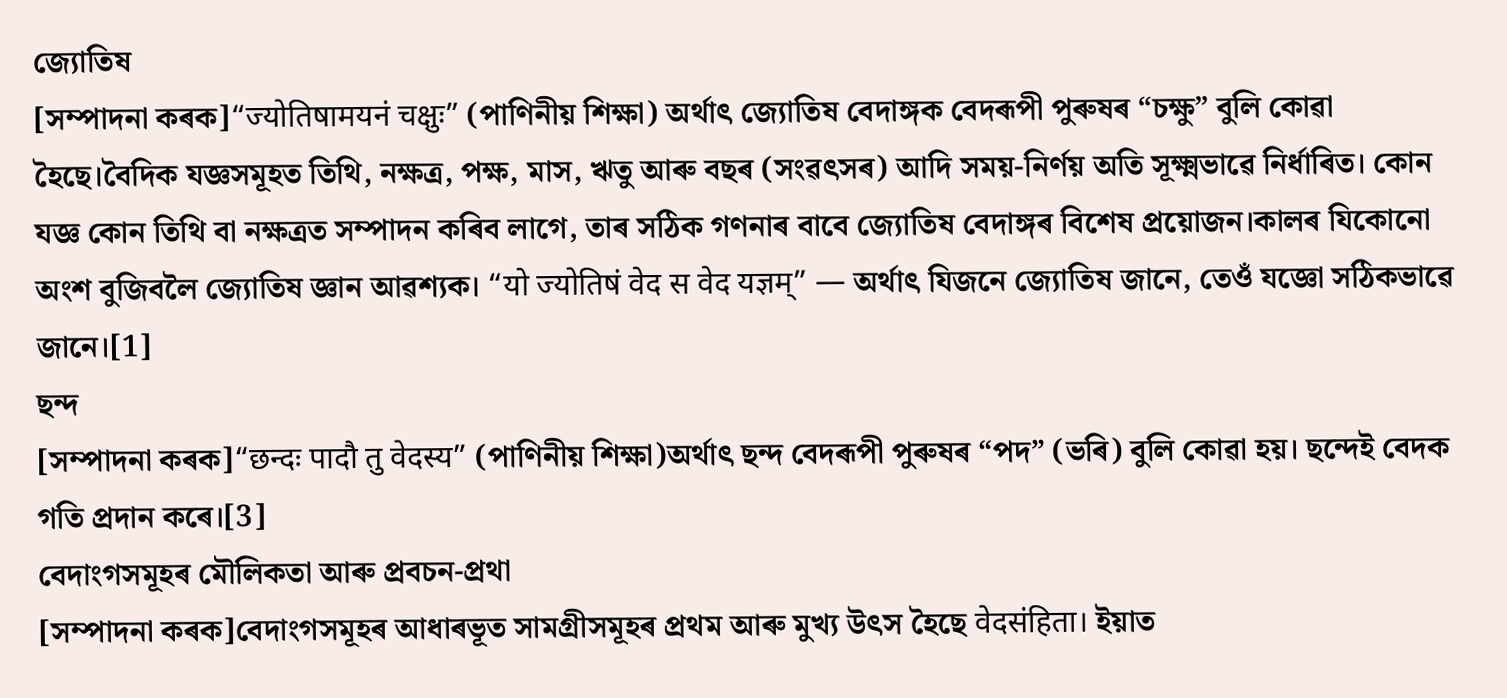জ্যোতিষ
[সম্পাদনা কৰক]“ज्योतिषामयनं चक्षुः” (পাণিনীয় শিক্ষা) অৰ্থাৎ জ্যোতিষ বেদাঙ্গক বেদৰূপী পুৰুষৰ “চক্ষু” বুলি কোৱা হৈছে।বৈদিক যজ্ঞসমূহত তিথি, নক্ষত্ৰ, পক্ষ, মাস, ঋতু আৰু বছৰ (সংৱৎসৰ) আদি সময়-নির্ণয় অতি সূক্ষ্মভাৱে নিৰ্ধাৰিত। কোন যজ্ঞ কোন তিথি বা নক্ষত্ৰত সম্পাদন কৰিব লাগে, তাৰ সঠিক গণনাৰ বাবে জ্যোতিষ বেদাঙ্গৰ বিশেষ প্ৰয়োজন।কালৰ যিকোনো অংশ বুজিবলৈ জ্যোতিষ জ্ঞান আৱশ্যক। “यो ज्योतिषं वेद स वेद यज्ञम्” — অৰ্থাৎ যিজনে জ্যোতিষ জানে, তেওঁ যজ্ঞো সঠিকভাৱে জানে।[1]
ছন্দ
[সম্পাদনা কৰক]“छन्दः पादौ तु वेदस्य” (পাণিনীয় শিক্ষা)অৰ্থাৎ ছন্দ বেদৰূপী পুৰুষৰ “পদ” (ভৰি) বুলি কোৱা হয়। ছন্দেই বেদক গতি প্ৰদান কৰে।[3]
বেদাংগসমূহৰ মৌলিকতা আৰু প্ৰবচন-প্ৰথা
[সম্পাদনা কৰক]বেদাংগসমূহৰ আধাৰভূত সামগ্ৰীসমূহৰ প্ৰথম আৰু মুখ্য উৎস হৈছে वेदसंहिता। ইয়াত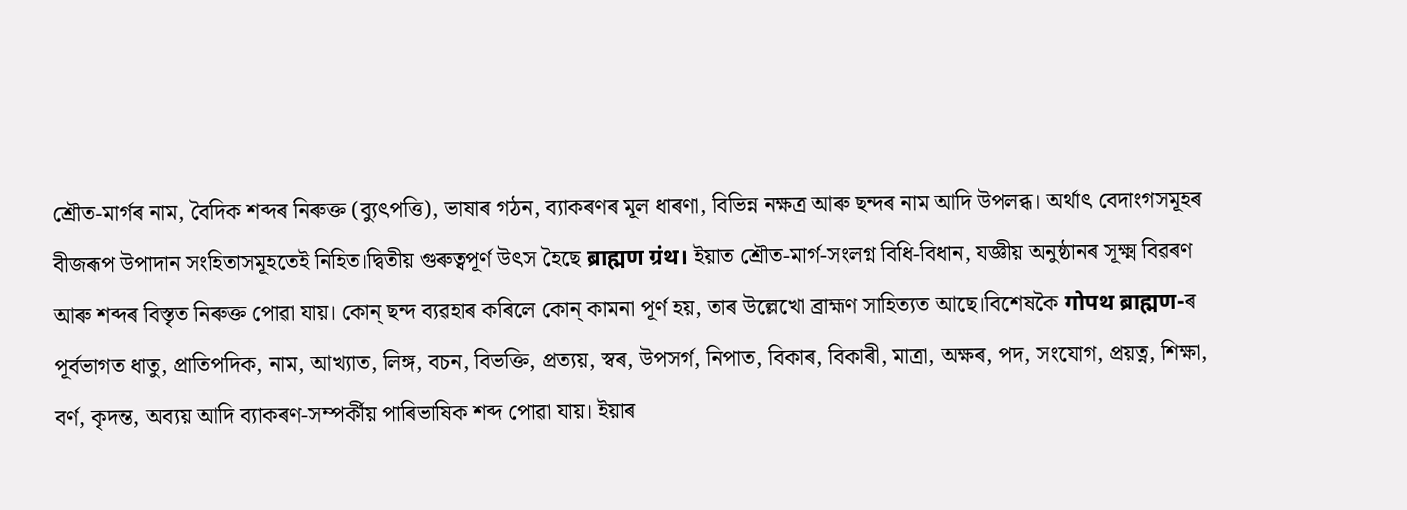শ্ৰৌত-মাৰ্গৰ নাম, বৈদিক শব্দৰ নিৰুক্ত (ব্যুৎপত্তি), ভাষাৰ গঠন, ব্যাকৰণৰ মূল ধাৰণা, বিভিন্ন নক্ষত্ৰ আৰু ছন্দৰ নাম আদি উপলব্ধ। অৰ্থাৎ বেদাংগসমূহৰ বীজৰূপ উপাদান সংহিতাসমূহতেই নিহিত।দ্বিতীয় গুৰুত্বপূৰ্ণ উৎস হৈছে ब्राह्मण ग्रंथ। ইয়াত শ্ৰৌত-মাৰ্গ-সংলগ্ন বিধি-বিধান, যজ্ঞীয় অনুষ্ঠানৰ সূক্ষ্ম বিৱৰণ আৰু শব্দৰ বিস্তৃত নিৰুক্ত পোৱা যায়। কোন্ ছন্দ ব্যৱহাৰ কৰিলে কোন্ কামনা পূৰ্ণ হয়, তাৰ উল্লেখো ব্রাহ্মণ সাহিত্যত আছে।বিশেষকৈ गोपथ ब्राह्मण-ৰ পূৰ্বভাগত ধাতু, প্ৰাতিপদিক, নাম, আখ্যাত, লিঙ্গ, বচন, বিভক্তি, প্ৰত্যয়, স্বৰ, উপসৰ্গ, নিপাত, বিকাৰ, বিকাৰী, মাত্রা, অক্ষৰ, পদ, সংযোগ, প্ৰয়ত্ন, শিক্ষা, বৰ্ণ, কৃদন্ত, অব্যয় আদি ব্যাকৰণ-সম্পৰ্কীয় পাৰিভাষিক শব্দ পোৱা যায়। ইয়াৰ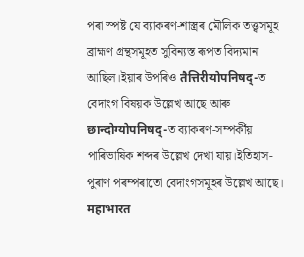পৰা স্পষ্ট যে ব্যাকৰণ-শাস্ত্ৰৰ মৌলিক তত্ত্বসমূহ ব্রাহ্মণ গ্ৰন্থসমূহত সুবিন্যস্ত ৰূপত বিদ্যমান আছিল।ইয়াৰ উপৰিও तैत्तिरीयोपनिषद्-ত বেদাংগ বিষয়ক উল্লেখ আছে আৰু छान्दोग्योपनिषद्-ত ব্যাকৰণ-সম্পৰ্কীয় পাৰিভাষিক শব্দৰ উল্লেখ দেখা যায়।ইতিহাস-পুৰাণ পৰম্পৰাতো বেদাংগসমূহৰ উল্লেখ আছে। महाभारत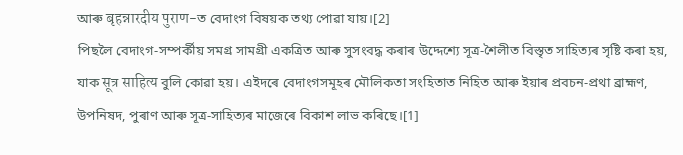আৰু बृहन्नारदीय पुराण-ত বেদাংগ বিষয়ক তথ্য পোৱা যায়।[2]
পিছলৈ বেদাংগ-সম্পৰ্কীয় সমগ্ৰ সামগ্ৰী একত্ৰিত আৰু সুসংবদ্ধ কৰাৰ উদ্দেশ্যে সূত্ৰ-শৈলীত বিস্তৃত সাহিত্যৰ সৃষ্টি কৰা হয়, যাক सूत्र साहित्य বুলি কোৱা হয়। এইদৰে বেদাংগসমূহৰ মৌলিকতা সংহিতাত নিহিত আৰু ইয়াৰ প্ৰবচন-প্ৰথা ব্রাহ্মণ, উপনিষদ, পুৰাণ আৰু সূত্ৰ-সাহিত্যৰ মাজেৰে বিকাশ লাভ কৰিছে।[1]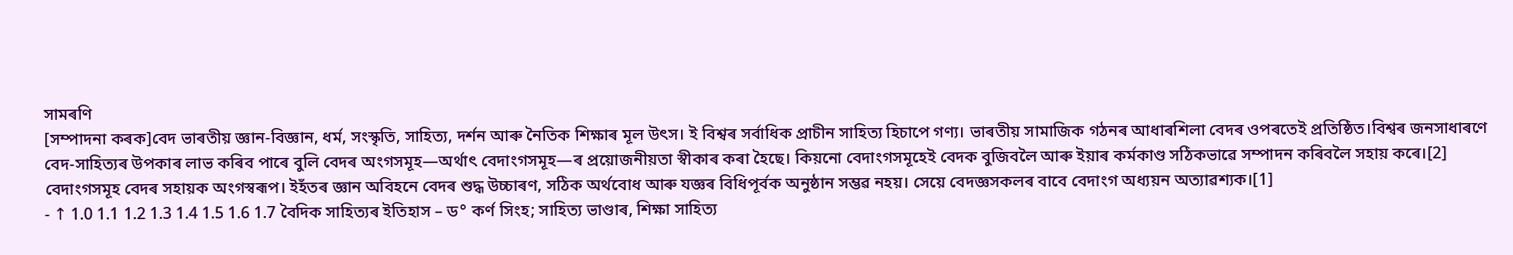সামৰণি
[সম্পাদনা কৰক]বেদ ভাৰতীয় জ্ঞান-বিজ্ঞান, ধৰ্ম, সংস্কৃতি, সাহিত্য, দর্শন আৰু নৈতিক শিক্ষাৰ মূল উৎস। ই বিশ্বৰ সৰ্বাধিক প্ৰাচীন সাহিত্য হিচাপে গণ্য। ভাৰতীয় সামাজিক গঠনৰ আধাৰশিলা বেদৰ ওপৰতেই প্ৰতিষ্ঠিত।বিশ্বৰ জনসাধাৰণে বেদ-সাহিত্যৰ উপকাৰ লাভ কৰিব পাৰে বুলি বেদৰ অংগসমূহ—অৰ্থাৎ বেদাংগসমূহ—ৰ প্ৰয়োজনীয়তা স্বীকাৰ কৰা হৈছে। কিয়নো বেদাংগসমূহেই বেদক বুজিবলৈ আৰু ইয়াৰ কৰ্মকাণ্ড সঠিকভাৱে সম্পাদন কৰিবলৈ সহায় কৰে।[2]
বেদাংগসমূহ বেদৰ সহায়ক অংগস্বৰূপ। ইহঁতৰ জ্ঞান অবিহনে বেদৰ শুদ্ধ উচ্চাৰণ, সঠিক অৰ্থবোধ আৰু যজ্ঞৰ বিধিপূৰ্বক অনুষ্ঠান সম্ভৱ নহয়। সেয়ে বেদজ্ঞসকলৰ বাবে বেদাংগ অধ্যয়ন অত্যাৱশ্যক।[1]
- ↑ 1.0 1.1 1.2 1.3 1.4 1.5 1.6 1.7 বৈদিক সাহিত্যৰ ইতিহাস – ড° কৰ্ণ সিংহ; সাহিত্য ভাণ্ডাৰ, শিক্ষা সাহিত্য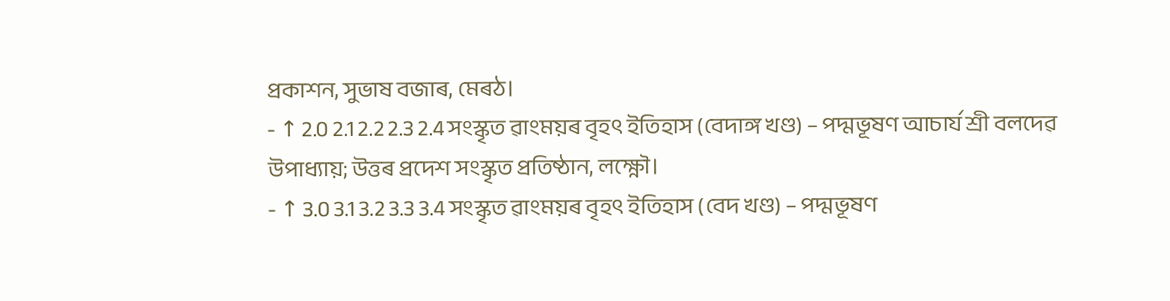প্ৰকাশন, সুভাষ বজাৰ, মেৰঠ।
- ↑ 2.0 2.1 2.2 2.3 2.4 সংস্কৃত ৱাংময়ৰ বৃহৎ ইতিহাস (বেদাঙ্গ খণ্ড) – পদ্মভূষণ আচার্য শ্রী বলদেৱ উপাধ্যায়; উত্তৰ প্ৰদেশ সংস্কৃত প্রতিষ্ঠান, লক্ষ্ণৌ।
- ↑ 3.0 3.1 3.2 3.3 3.4 সংস্কৃত ৱাংময়ৰ বৃহৎ ইতিহাস (বেদ খণ্ড) – পদ্মভূষণ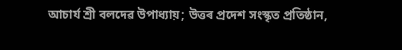আচার্য শ্রী বলদেৱ উপাধ্যায়; উত্তৰ প্ৰদেশ সংস্কৃত প্রতিষ্ঠান,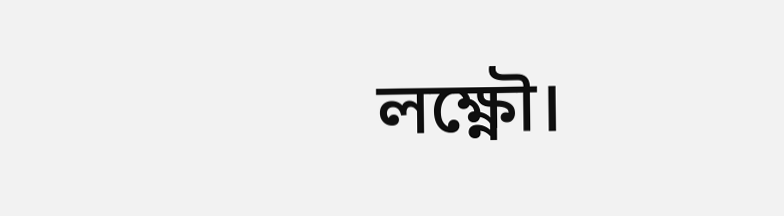লক্ষ্ণৌ।